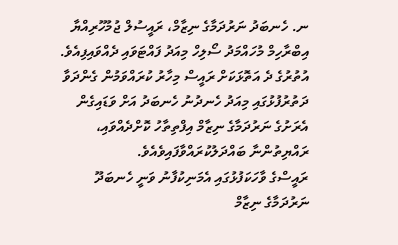ނ. ހެނބަދު ނަރުދަމާގެ ނިޒާމް، ރައީސުލް ޖުމުހޫރިއްޔާ އިބްރާހިމް މުހައްމަދު ސޯލިހް މިއަދު ފައްޓަވައި ދެއްވައިފިއެވެ.
އުތުރުގެ ދެ އަތޮޅަކަށް ރައީސް މިހާރު ކުރައްވަމުން ގެންދަވާ ދަތުރުފުޅުގައި މިއަދު ހެނދުނު ހެނބަދު އަށް ވަޑައިގެން އެރަށުގެ ނަރުދަމާގެ ނިޒާމް އިފްތިތާހު ކޮށްދެއްވައި، ރައްޔިތުންނާ ބައްދަލުކުރައްވާފައިވެއެވެ.
ރައީސްގެ ވާހަކަފުޅުގައި އެމަނިކުފާނު ވަނީ ހެނބަދޫ ނަރުދަމާގެ ނިޒާމް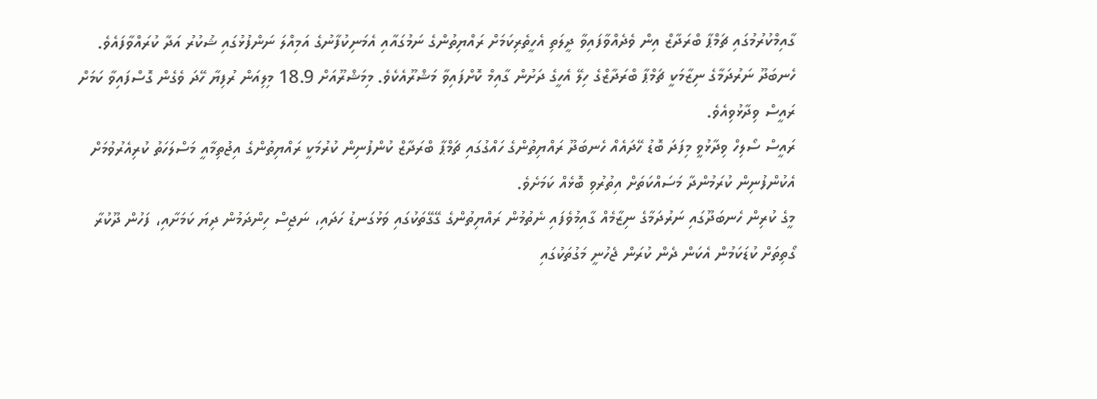ގާއިމްކުރުމުގައި ޗަމްޕާ ބްރަދާޒް އިން ވެދެއްވާފައިވާ ދީލަތި އެހީތެރިކަމަށް ރައްޔިތުންގެ ނަމުގައާއި އެމަނިކުފާނުގެ އަމިއްލަ ނަންފުޅުގައި ޝުކުރު އަދާ ކުރައްވާފައެވެ.
ހެނބަދޫ ނަރުދަމާގެ ނިޒާމަކީ ޗަމްޕާ ބްރަދާޒްގެ ހިލޭ އެހީގެ ދަށުން ގާއިމް ކޮށްފައިވާ މަޝްރޫއެކެވެ. މިމަޝްރޫއަށް 18.9 މިލިއަން ރުފިޔާ ހޭދަ ވެގެން ގޮސްފައިވާ ކަމަށް ރައީސް ވިދާޅުވިއެވެ.
ރައީސް ސޯލިހް ވިދާޅުވީ މިފަދަ ބޮޑު ހޭދައެއް ހެނބަދޫ ރައްޔިތުންގެ ހައްގުގައި ޗަމްޕާ ބްރަދާޒް ކުންފުނިން ކުރުމަކީ ރައްޔިތުންގެ އިޖުތިމާއީ މަސްލަހަތު ކުރިއެރުވުމަށް އެކުންފުނިން ކުރަމުންދާ މަސައްކަތަށް އިތުރުވި ބޮޅެއް ކަމަށެވެ.
މީގެ ކުރިން ހެނބަދޫގައި ނަރުދަމާގެ ނިޒާމެއް ގާއިމުވެފައި ނެތުމުން ރައްޔިތުންގެ ގޭގޭތަކުގައި ވަޅުގަނޑު ހަދައި، ނަޖިސް ހިންދަމުން ދިޔަ ކަމަށާއި، ފަހުން ދޫކުރާ ގޯތިތަށް ކުޑަކަމުން އެކަން ދެން ކުރަން ޖެހުނީ މަގުތަކުގައި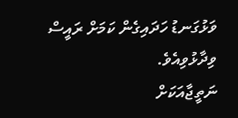ވަޅުގަނޑު ހަދައިގެން ކަމަށް ރައީސް ވިދާޅުވިއެވެ.
ނަތީޖާއަކަށް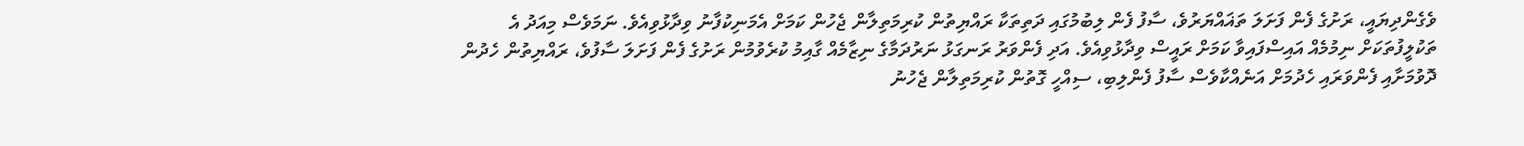ވެގެންދިޔައީ، ރަށުގެ ފެން ފަށަލަ ތަޣައްޔަރުވެ، ސާފު ފެން ލިބުމުގައި ދަތިތަކާ ރައްޔިތުން ކުރިމަތިލާން ޖެހުން ކަމަށް އެމަނިކުފާނު ވިދާޅުވިއެވެ. ނަމަވެސް މިއަދު އެ ތަކުލީފުތަކަށް ނިމުމެއް އައިސްފައިވާ ކަމަށް ރައީސް ވިދާޅުވިއެވެ. އަދި ފެންވަރު ރަނގަޅު ނަރުދަމާގެ ނިޒާމެއް ގާއިމު ކުރެވުމުން ރަށުގެ ފެން ފަށަލަ ސާފުވެ، ރައްޔިތުން ހެދުން ދޮވުމަށާއި ފެންވަރައި ހެދުމަށް އަނެއްކާވެސް ސާފު ފެންލިބި، ސިއްހީ ގޮތުން ކުރިމަތިލާން ޖެހުނު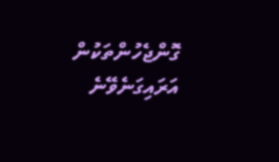ގޮންޖެހުންތަކުން އަރައިގަނެވޭނެ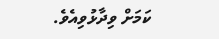ކަމަށް ވިދާޅުވިއެވެ.